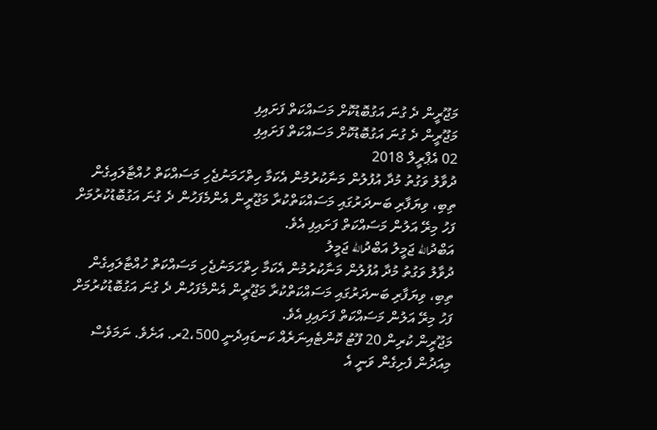މަޖޫރީން ދެ ގުނަ އަގުބޮޑުކޮށް މަސައްކަތް ފަށައިފި
މަޖޫރީން ދެ ގުނަ އަގުބޮޑުކޮށް މަސައްކަތް ފަށައިފި
02 އެޕްރީލް 2018
ދުވާލު ވަގުތު މުދާ އުފުލުން މަނާކުރުމުން އެކަމާ ހިތްހަމަނުޖެހި މަސައްކަތް ހުއްޓާލައިގެން ތިބި، ވިޔަފާރި ބަނދަރުގައި މަސައްކަތްކުރާ މަޖޫރީން އެންމެފަހުން ދެ ގުނަ އަގުބޮޑުކުރުމަށް ފަހު މިރޭ އަލުން މަސައްކަތް ފަށައިފި އެވެ.
އަބްދުالله ޖަމީލު އަބްދުالله ޖަމީލު
ދުވާލު ވަގުތު މުދާ އުފުލުން މަނާކުރުމުން އެކަމާ ހިތްހަމަނުޖެހި މަސައްކަތް ހުއްޓާލައިގެން ތިބި، ވިޔަފާރި ބަނދަރުގައި މަސައްކަތްކުރާ މަޖޫރީން އެންމެފަހުން ދެ ގުނަ އަގުބޮޑުކުރުމަށް ފަހު މިރޭ އަލުން މަސައްކަތް ފަށައިފި އެވެ.
މަޖޫރީން ކުރިން 20 ފޫޓު ކޮންޓެއިނަރެއް ކަނޑައިދެނީ 2،500ރ. އަށެވެ. ނަމަވެސް މިއަދުން ފެށިގެން ވަނީ އެ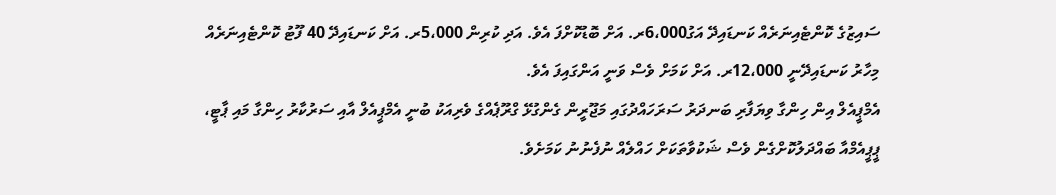ސައިޒުގެ ކޮންޓެއިނަރެއް ކަނޑައިދޭ އަގު6،000ރ. އަށް ބޮޑުކޮށްފަ އެވެ. އަދި ކުރިން 5،000ރ. އަށް ކަނޑައިދޭ 40 ފޫޓު ކޮންޓެއިނަރެއް މިހާރު ކަނޑައިދޭނީ 12،000ރ. އަށް ކަމަށް ވެސް ވަނީ އަންގައިފަ އެވެ.
އެމްޕީއެލް އިން ހިންގާ ވިޔަފާރި ބަނދަރު ސަރަހައްދުގައި މަޖޫރީން ގެންގުޅޭ ގްރޫޕެއްގެ ވެރިއަކު ބުނީ އެމްޕީއެލް އާއި ސަރުކާރު ހިންގާ މައި ޕާޓީ، ޕީޕީއެމްއާ ބައްދަލުކޮށްގެން ވެސް ޝަކުވާތަކަށް ހައްލެއް ނުފެނުނު ކަމަށެވެ.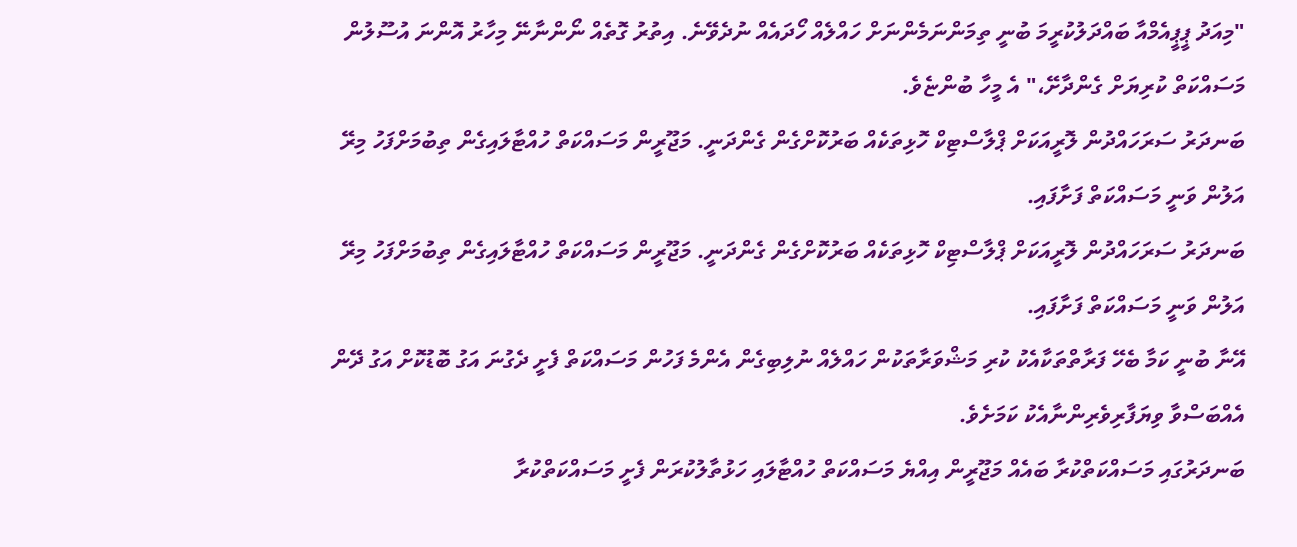"މިއަދު ޕީޕީއެމްއާ ބައްދަލުކުރީމަ ބުނީ ތިމަންނަމެންނަށް ހައްލެއް ހޯދައެއް ނުދެވޭނެ. އިތުރު ގޮތެއް ނޯންނާނޭ މިހާރު އޮންނަ އުސޫލުން މަސައްކަތް ކުރިޔަށް ގެންދާށޭ،" އެ މީހާ ބުންޏެވެ.
ބަނދަރު ސަރަހައްދުން ލޮރީއަކަށް ޕްލާސްޓިކް ހޮޅިތަކެއް ބަރުކޮށްގެން ގެންދަނީ. މަޖޫރީން މަސައްކަތް ހުއްޓާލައިގެން ތިބުމަށްފަހު މިރޭ އަލުން ވަނީ މަސައްކަތް ފަށާފައި.
ބަނދަރު ސަރަހައްދުން ލޮރީއަކަށް ޕްލާސްޓިކް ހޮޅިތަކެއް ބަރުކޮށްގެން ގެންދަނީ. މަޖޫރީން މަސައްކަތް ހުއްޓާލައިގެން ތިބުމަށްފަހު މިރޭ އަލުން ވަނީ މަސައްކަތް ފަށާފައި.
އޭނާ ބުނީ ކަމާ ބެހޭ ފަރާތްތަކާއެކު ކުރި މަޝްވަރާތަކުން ހައްލެއް ނުލިބިގެން އެންމެ ފަހުން މަސައްކަތް ފެށީ ދެގުނަ އަގު ބޮޑުކޮށް އަގު ދޭން އެއްބަސްވާ ވިޔަފާރިވެރިންނާއެކު ކަމަށެވެ.
ބަނދަރުގައި މަސައްކަތްކުރާ ބައެއް މަޖޫރީން އިއްޔެ މަސައްކަތް ހުއްޓާލައި ހަޅުތާލުކުރަން ފެށީ މަސައްކަތްކުރާ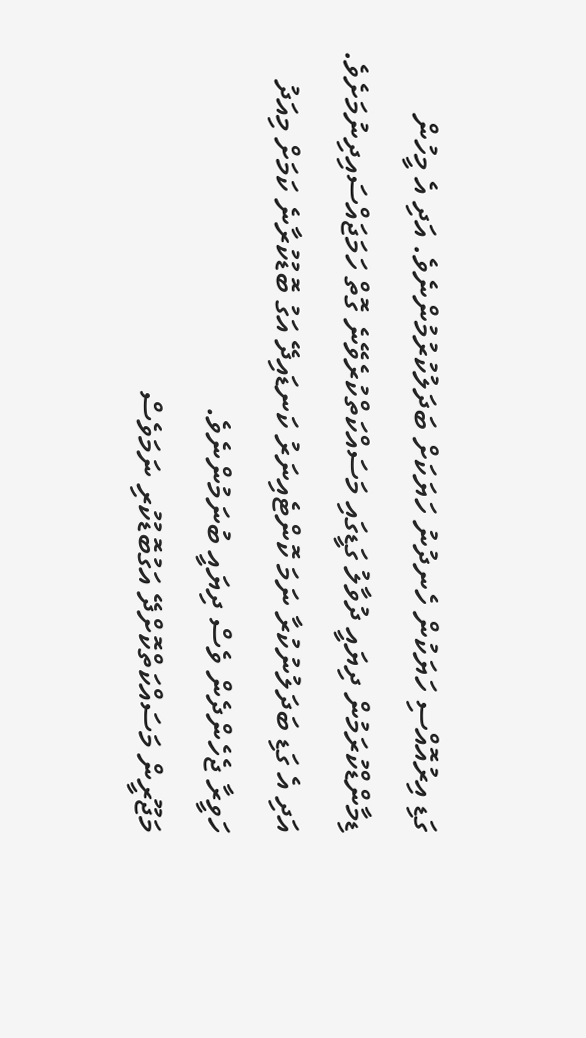ގަޑި އިރުއޮއްސި ހަޔަކުން ހެނދުނު ހަޔަކަށް ބަދަލުކުރުމުންނެވެ. އަދި އެ މީހުން ޑިމާންޑްކުރަމުން ދިޔައީ ދުވާލު ގަޑީގައި މަސައްކަތްކުރެވޭނެ ގޮތް ހަމަޖައްސައިދިނުމަށެވެ. އަދި އެ ގަޑި ބަދަލުނުކުރާ ނަމަ ކޮންޓެއިނަރު ކަނޑައިދޭ އަގު ބޮޑުކުރާނެ ކަމަށް މިއަދު ހަވީރާ ޖެހެންދެން ވެސް ދިޔައީ ބުނަމުންނެވެ.
މަޖޫރީން މަސައްކަތްކޮށްދޭ އަގުބޮޑުކުރި ނަމަވެސް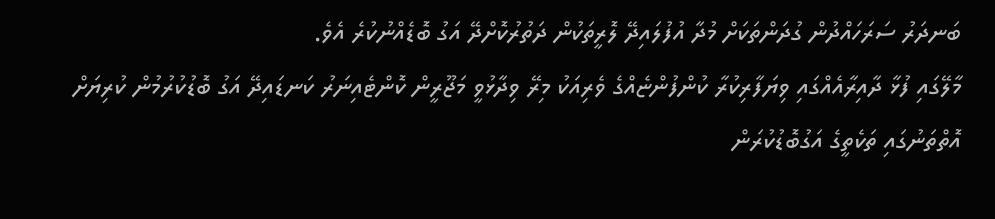ބަނދަރު ސަރަހައްދުން ގުދަންތަކަށް މުދާ އުފުލައިދޭ ލޮރީތަކުން ދަތުރުކޮށްދޭ އަގު ބޮޑެއްނުކުރެ އެވެ.
މާލޭގައި ފުޅާ ދާއިރާއެއްގައި ވިޔަފާރިކުރާ ކުންފުންޏެއްގެ ވެރިއަކު މިރޭ ވިދާޅުވީ މަޖޫރީން ކޮންޓެއިނަރު ކަނޑައިދޭ އަގު ބޮޑުކުރުމުން ކުރިޔަށް އޮތްތަނުގައި ތަކެތީގެ އަގުބޮޑުކުރަން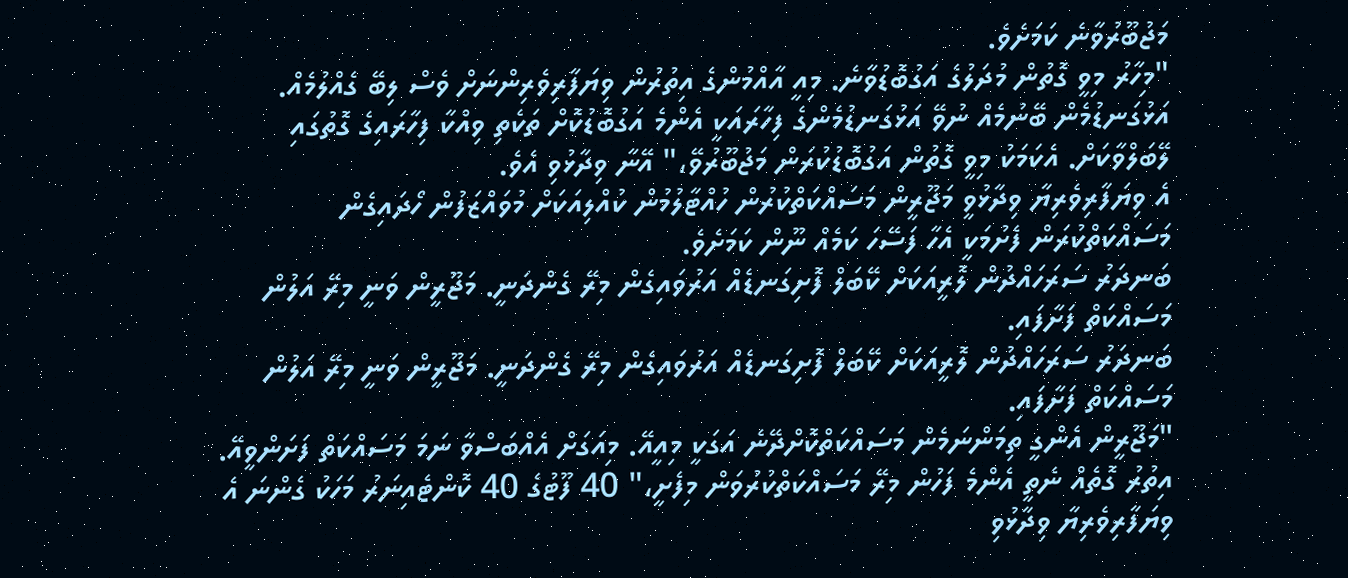މަޖުބޫރުވާނެ ކަމަށެވެ.
"މިހާރު މިވީ ގޮތުން މުދަލުގެ އަގުބޮޑުވާނެ. މިއީ އާއްމުންގެ އިތުރުން ވިޔަފާރިވެރިންނަށް ވެސް ލިބޭ ގެއްލުމެއް. އަޅުގަނޑުމެން ބޭނުމެއް ނުވޭ އަޅުގަނޑުމެންގެ ފިހާރައަކީ އެންމެ އަގުބޮޑުކޮށް ތަކެތި ވިއްކާ ފިހާރައިގެ ގޮތުގައި ލޭބަލްވާކަށް. އެކަމަކު މިވީ ގޮތުން އަގުބޮޑުކުރަން މަޖުބޫރުވޭ،" އޭނާ ވިދާޅުވި އެވެ.
އެ ވިޔަފާރިވެރިޔާ ވިދާޅުވީ މަޖޫރީން މަސައްކަތްކުރުން ހުއްޓާލުމުން ކުއްލިއަކަށް މުވައްޒަފުން ހޯދައިގެން މަސައްކަތްކުރަން ފެށުމަކީ އެހާ ފަސޭހަ ކަމެއް ނޫން ކަމަށެވެ.
ބަނދަރު ސަރަހައްދުން ލޮރީއަކަށް ކޭބަލް ފޮށިގަނޑެއް އަރުވައިގެން މިރޭ ގެންދަނީ. މަޖޫރީން ވަނީ މިރޭ އަލުން މަސައްކަތް ފަށާފައި.
ބަނދަރު ސަރަހައްދުން ލޮރީއަކަށް ކޭބަލް ފޮށިގަނޑެއް އަރުވައިގެން މިރޭ ގެންދަނީ. މަޖޫރީން ވަނީ މިރޭ އަލުން މަސައްކަތް ފަށާފައި.
"މަޖޫރީން އެންގީ ތިމަންނަމެން މަސައްކަތްކޮށްދޭނެ އަގަކީ މިއީއޭ. މިއަގަށް އެއްބަސްވާ ނަމަ މަސައްކަތް ފަށަންވީއޭ. އިތުރު ގޮތެއް ނެތީ އެންމެ ފަހުން މިރޭ މަސައްކަތްކުރުވަން މިފެށީ،" 40 ފޫޓުގެ 40 ކޮންޓެއިނަރު މަހަކު ގެންނަ އެ ވިޔަފާރިވެރިޔާ ވިދާޅުވި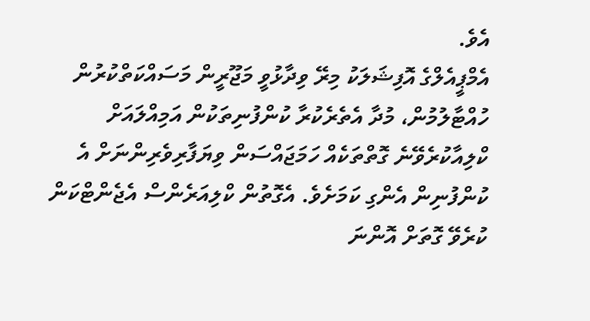އެވެ.
އެމްޕީއެލްގެ އޮފިޝަލަކު މިރޭ ވިދާޅުވީ މަޖޫރީން މަސައްކަތްކުރުން ހުއްޓާލުމުން، މުދާ އެތެރެކުރާ ކުންފުނިތަކުން އަމިއްލައަށް ކްލިއާކުރެވޭނެ ގޮތްތަކެއް ހަމަޖައްސަން ވިޔަފާރިވެރިންނަށް އެ ކުންފުނިން އެންގި ކަމަށެވެ. އެގޮތުން ކްލިއަރެންސް އެޖެންޓްކަން ކުރެވޭ ގޮތަށް އޮންނަ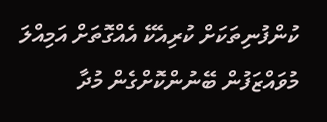ކުންފުނިތަކަށް ކުރިއެކޭ އެއްގޮތަށް އަމިއްލަ މުވައްޒަފުން ބޭނުންކޮށްގެން މުދާ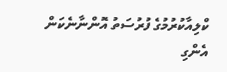ކްލިއާކުރުމުގެ ފުރުސަތު އޮންނާނެކަން އެންގި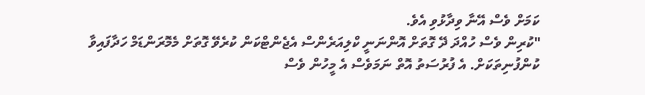ކަމަށް ވެސް އޭނާ ވިދާޅުވި އެވެ.
"ކުރިން ވެސް ހުއްދަ ދޭ ގޮތަށް އޮންނަނީ ކްލިއަރެންސް އެޖެންޓްކަން ކުރެވޭ ގޮތަށް މެމޮރަންޑަމް ހަދާފައިވާ ކުންފުނިތަކަށް. އެ ފުރުސަތު އޮތް ނަމަވެސް އެ މީހުން ވެސް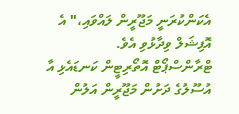އެކަންކުރަނީ މަޖޫރީން ލައްވައި،" އެ އޮފިޝަލް ވިދާޅުވި އެވެ.
ޓްރާންސްޕޯޓް އޮތޯރިޓީން ކަނޑައެޅި އާ އުސޫލުގެ ދަށުން މަޖޫރީން އަލުން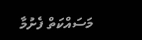މަސައްކަތް ފެށުމާ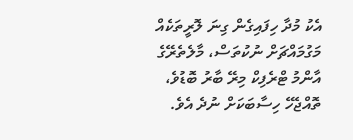އެކު މުދާ ހިފައިގެން ގިނަ ލޮރީތަކެއް މަގުމައްޗަށް ނުކުތަސް، މާލެތެރޭގެ އާންމު ޓްރެފިކް މިރޭ ބާރު ބޮޑުވެ، ތޮއްޖެހޭ ހިސާބަކަށް ނުދެ އެވެ.